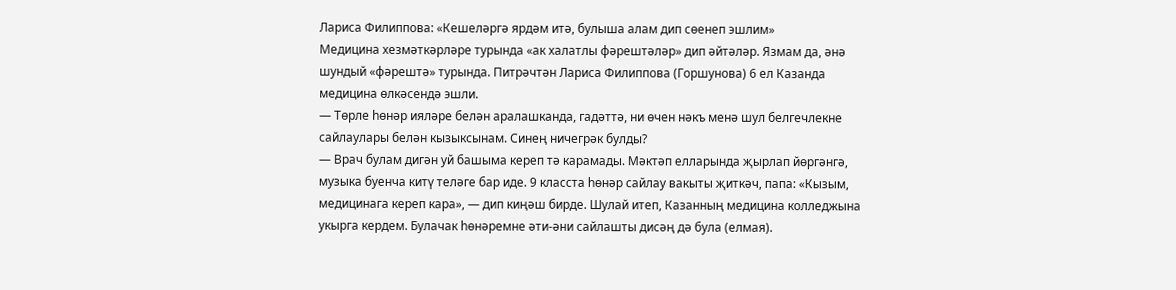Лариса Филиппова: «Кешеләргә ярдәм итә, булыша алам дип сөенеп эшлим»
Медицина хезмәткәрләре турында «ак халатлы фәрештәләр» дип әйтәләр. Язмам да, әнә шундый «фәрештә» турында. Питрәчтән Лариса Филиппова (Горшунова) 6 ел Казанда медицина өлкәсендә эшли.
— Төрле һөнәр ияләре белән аралашканда, гадәттә, ни өчен нәкъ менә шул белгечлекне сайлаулары белән кызыксынам. Синең ничегрәк булды?
— Врач булам дигән уй башыма кереп тә карамады. Мәктәп елларында җырлап йөргәнгә, музыка буенча китү теләге бар иде. 9 класста һөнәр сайлау вакыты җиткәч, папа: «Кызым, медицинага кереп кара», — дип киңәш бирде. Шулай итеп, Казанның медицина колледжына укырга кердем. Булачак һөнәремне әти-әни сайлашты дисәң дә була (елмая).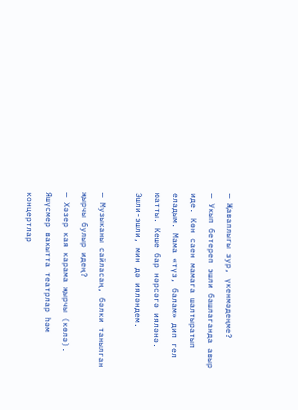— Җаваплыгы зур, үкенмәдеңме?
— Укып бетереп эшли башлаганда авыр иде. Көн саен мамага шалтыратып еладым. Мама «түз, балам» дип гел юатты. Кеше бар нәрсәгә ияләнә. Эшли-эшли, мин дә ияләндем.

— Музыканы сайласаң, бәлки танылган җырчы булыр идең?
— Хәзер кая карама җырчы (көлә). Яшүсмер вакытта театрлар һәм концертлар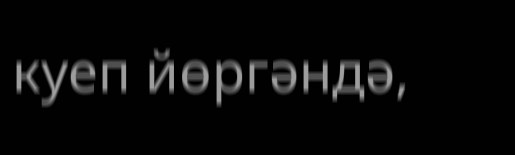куеп йөргәндә,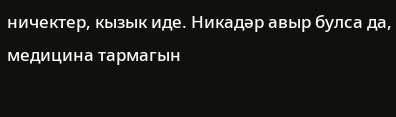ничектер, кызык иде. Никадәр авыр булса да, медицина тармагын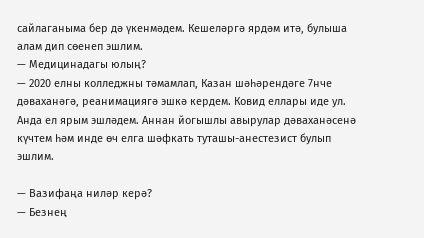сайлаганыма бер дә үкенмәдем. Кешеләргә ярдәм итә, булыша алам дип сөенеп эшлим.
— Медицинадагы юлың?
— 2020 елны колледжны тәмамлап, Казан шәһәрендәге 7нче дәваханәгә, реанимациягә эшкә кердем. Ковид еллары иде ул. Анда ел ярым эшләдем. Аннан йогышлы авырулар дәваханәсенә күчтем һәм инде өч елга шәфкать туташы-анестезист булып эшлим.

— Вазифаңа ниләр керә?
— Безнең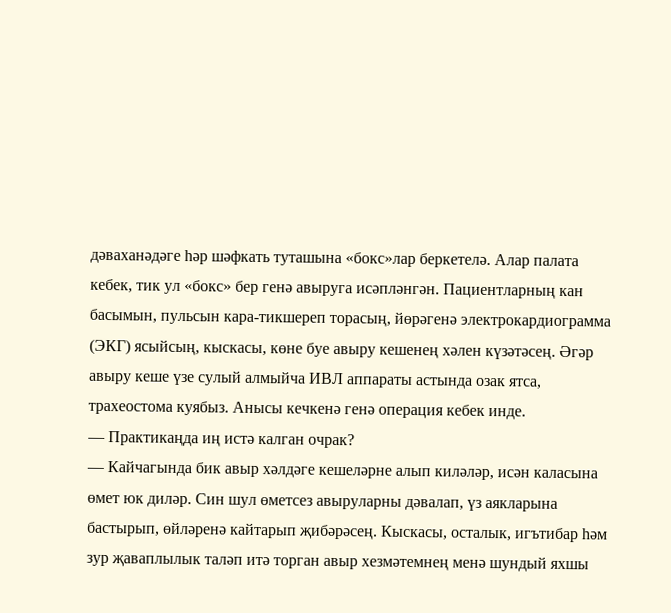дәваханәдәге һәр шәфкать туташына «бокс»лар беркетелә. Алар палата кебек, тик ул «бокс» бер генә авыруга исәпләнгән. Пациентларның кан басымын, пульсын кара-тикшереп торасың, йөрәгенә электрокардиограмма (ЭКГ) ясыйсың, кыскасы, көне буе авыру кешенең хәлен күзәтәсең. Әгәр авыру кеше үзе сулый алмыйча ИВЛ аппараты астында озак ятса, трахеостома куябыз. Анысы кечкенә генә операция кебек инде.
— Практикаңда иң истә калган очрак?
— Кайчагында бик авыр хәлдәге кешеләрне алып киләләр, исән каласына өмет юк диләр. Син шул өметсез авыруларны дәвалап, үз аякларына бастырып, өйләренә кайтарып җибәрәсең. Кыскасы, осталык, игътибар һәм зур җаваплылык таләп итә торган авыр хезмәтемнең менә шундый яхшы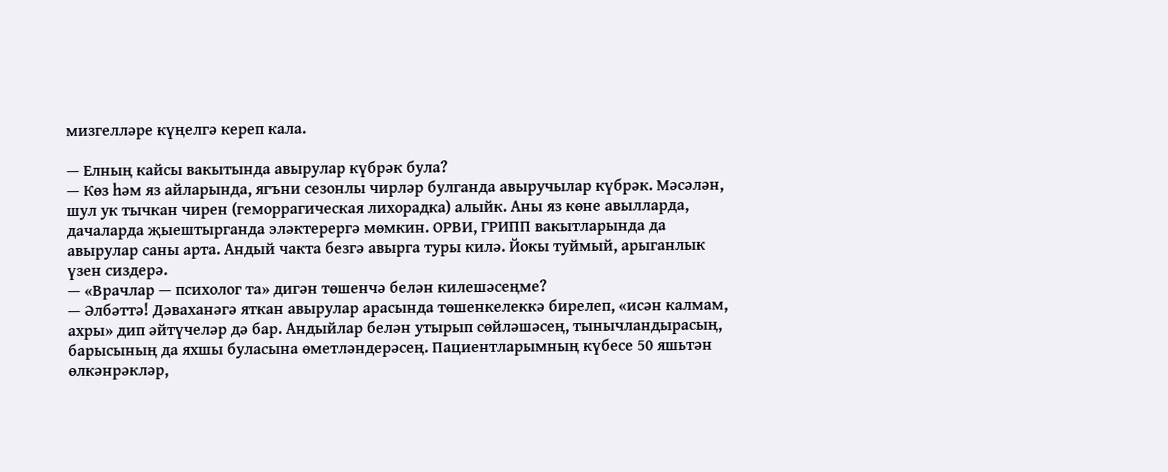мизгелләре күңелгә кереп кала.

— Елның кайсы вакытында авырулар күбрәк була?
— Көз һәм яз айларында, ягъни сезонлы чирләр булганда авыручылар күбрәк. Мәсәлән, шул ук тычкан чирен (геморрагическая лихорадка) алыйк. Аны яз көне авылларда, дачаларда җыештырганда эләктерергә мөмкин. ОРВИ, ГРИПП вакытларында да авырулар саны арта. Андый чакта безгә авырга туры килә. Йокы туймый, арыганлык үзен сиздерә.
— «Врачлар — психолог та» дигән төшенчә белән килешәсеңме?
— Әлбәттә! Дәваханәгә яткан авырулар арасында төшенкелеккә бирелеп, «исән калмам, ахры» дип әйтүчеләр дә бар. Андыйлар белән утырып сөйләшәсең, тынычландырасың, барысының да яхшы буласына өметләндерәсең. Пациентларымның күбесе 50 яшьтән өлкәнрәкләр,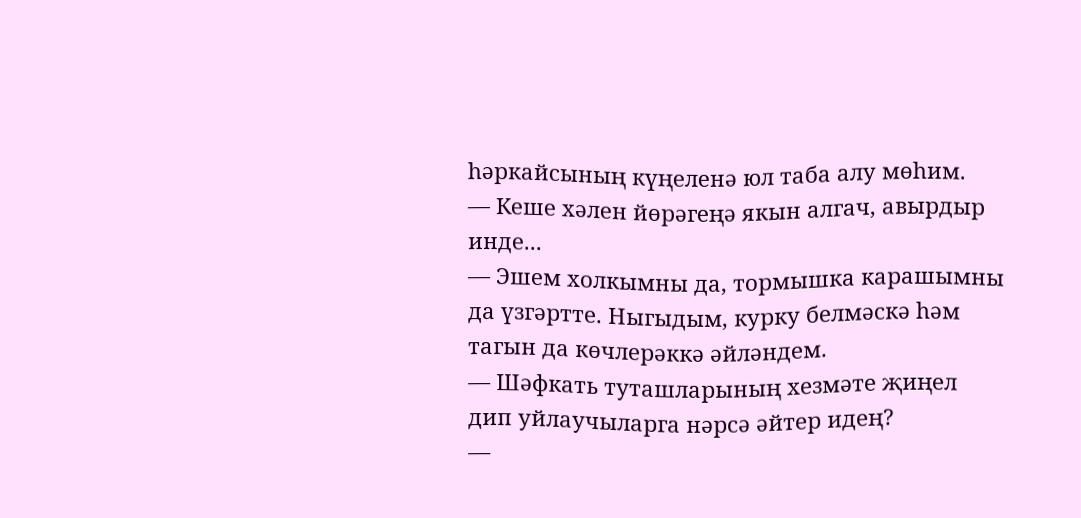һәркайсының күңеленә юл таба алу мөһим.
— Кеше хәлен йөрәгеңә якын алгач, авырдыр инде...
— Эшем холкымны да, тормышка карашымны да үзгәртте. Ныгыдым, курку белмәскә һәм тагын да көчлерәккә әйләндем.
— Шәфкать туташларының хезмәте җиңел дип уйлаучыларга нәрсә әйтер идең?
—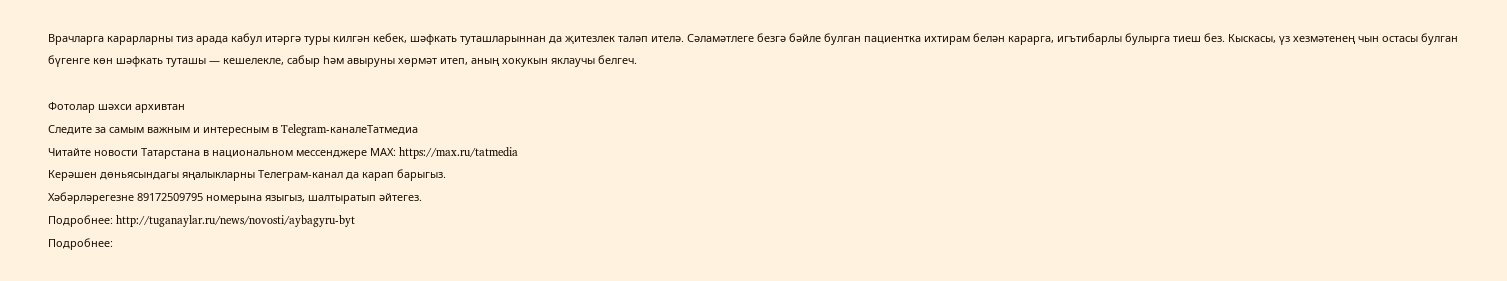Врачларга карарларны тиз арада кабул итәргә туры килгән кебек, шәфкать туташларыннан да җитезлек таләп ителә. Сәламәтлеге безгә бәйле булган пациентка ихтирам белән карарга, игътибарлы булырга тиеш без. Кыскасы, үз хезмәтенең чын остасы булган бүгенге көн шәфкать туташы — кешелекле, сабыр һәм авыруны хөрмәт итеп, аның хокукын яклаучы белгеч.

Фотолар шәхси архивтан
Следите за самым важным и интересным в Telegram-каналеТатмедиа
Читайте новости Татарстана в национальном мессенджере MАХ: https://max.ru/tatmedia
Керәшен дөньясындагы яңалыкларны Телеграм-канал да карап барыгыз.
Хәбәрләрегезне 89172509795 номерына языгыз, шалтыратып әйтегез.
Подробнее: http://tuganaylar.ru/news/novosti/aybagyru-byt
Подробнее: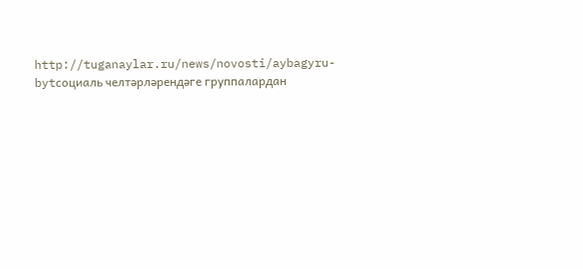http://tuganaylar.ru/news/novosti/aybagyru-bytсоциаль челтәрләрендәге группалардан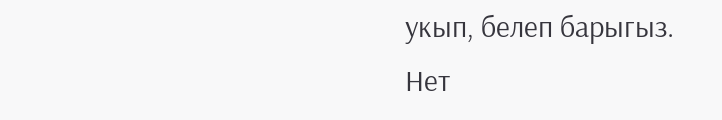укып, белеп барыгыз.
Нет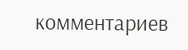комментариев